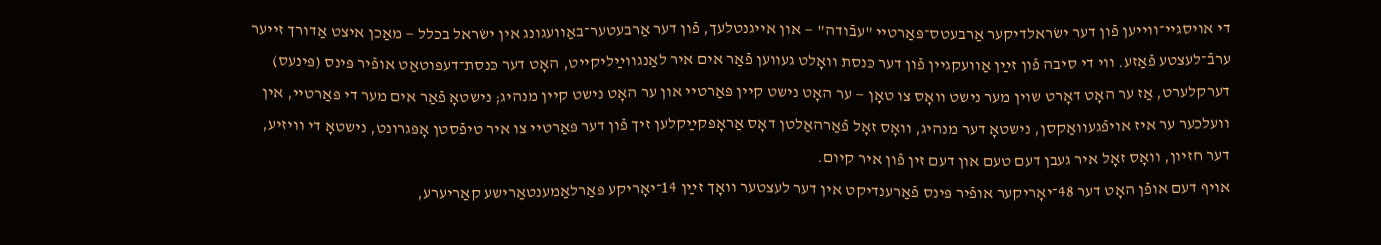די אויסגיי־ווייען פֿון דער ישׂראלדיקער אַרבעטס־פּאַרטיי "עבֿודה" — און אייגנטלעך, פֿון דער אַרבעטער־באַוועגונג אין ישׂראל בכלל — מאַכן איצט אַדורך זייער ערבֿ־לעצטע פֿאַזע. ווי די סיבה פֿון זײַן אַוועקגיין פֿון דער כּנסת וואָלט געווען פֿאַר אים איר לאַנגווײַליקייט, האָט דער כּנסת־דעפּוטאַט אופֿיר פּינס (פּינעס) דערקלערט, אַז ער האָט דאָרט שוין מער נישט וואָס צו טאָן — ער האָט נישט קיין פּאַרטיי און ער האָט נישט קיין מנהיג; נישטאָ פֿאַר אים מער די פּאַרטיי, אין וועלכער ער איז אויפֿגעוואַקסן, נישטאָ דער מנהיג, וואָס זאָל פֿאַרהאַלטן דאָס אַראָפּקײַקלען זיך פֿון דער פּאַרטיי צו איר טיפֿסטן אָפּגרונט, נישטאָ די וויזיע, דער חזיון, וואָס זאָל איר געבן דעם טעם און דעם זין פֿון איר קיום.
אויף דעם אופֿן האָט דער 48־יאָריקער אופֿיר פּינס פֿאַרענדיקט אין דער לעצטער וואָך זײַן 14־יאָריקע פּאַרלאַמענטאַרישע קאַריערע,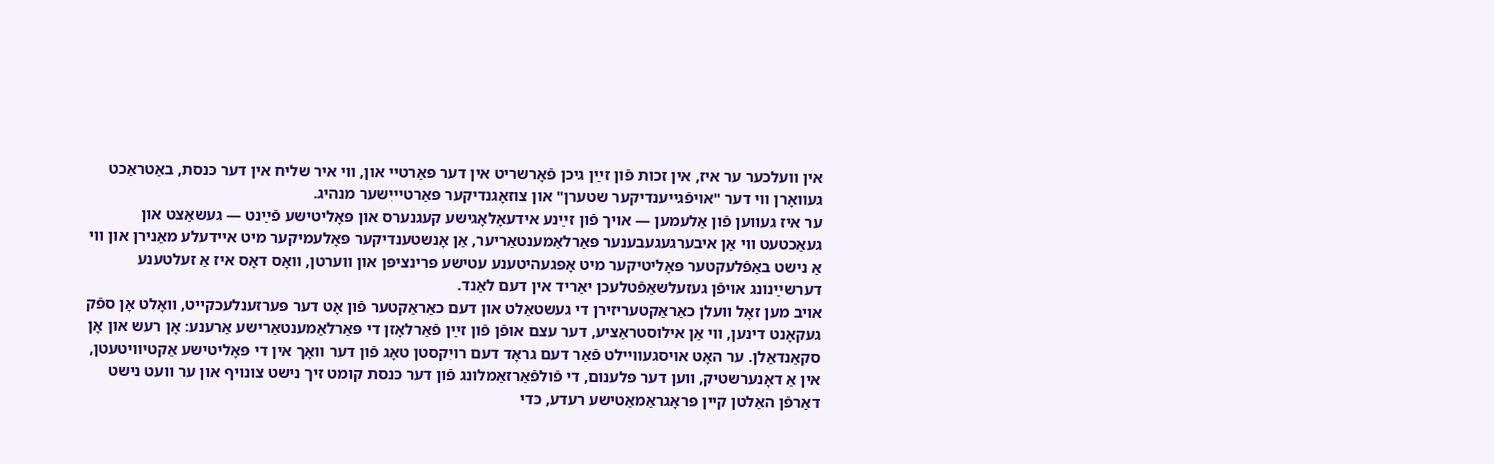אין וועלכער ער איז, אין זכות פֿון זײַן גיכן פֿאָרשריט אין דער פּאַרטיי און, ווי איר שליח אין דער כּנסת, באַטראַכט געוואָרן ווי דער "אויפֿגייענדיקער שטערן" און צוזאָגנדיקער פּאַרטיייִשער מנהיג.
ער איז געווען פֿון אַלעמען — אויך פֿון זײַנע אידעאָלאָגישע קעגנערס און פּאָליטישע פֿײַנט — געשאַצט און געאַכטעט ווי אַן איבערגעגעבענער פּאַרלאַמענטאַריער, אַן אָנשטענדיקער פּאָלעמיקער מיט איידעלע מאַנירן און ווי אַ נישט באַפֿלעקטער פּאָליטיקער מיט אָפּגעהיטענע עטישע פּרינציפּן און ווערטן, וואָס דאָס איז אַ זעלטענע דערשײַנונג אויפֿן געזעלשאַפֿטלעכן יאַריד אין דעם לאַנד.
אויב מען זאָל וועלן כאַראַקטעריזירן די געשטאַלט און דעם כאַראַקטער פֿון אָט דער פּערזענלעכקייט, וואָלט אָן ספֿק געקאָנט דינען, ווי אַן אילוסטראַציע, דער עצם אופֿן פֿון זײַן פֿאַרלאָזן די פּאַרלאַמענטאַרישע אַרענע: אָן רעש און אָן סקאַנדאַלן. ער האָט אויסגעוויילט פֿאַר דעם גראָד דעם רויִקסטן טאָג פֿון דער וואָך אין די פּאָליטישע אַקטיוויטעטן, אין אַ דאָנערשטיק, ווען דער פּלענום, די פֿולפֿאַרזאַמלונג פֿון דער כּנסת קומט זיך נישט צונויף און ער וועט נישט דאַרפֿן האַלטן קיין פּראָגראַמאַטישע רעדע, כּדי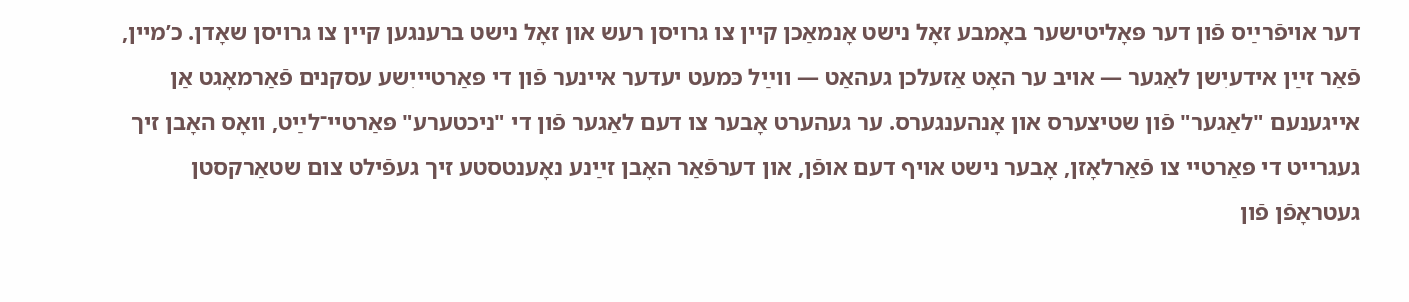דער אויפֿרײַס פֿון דער פּאָליטישער באָמבע זאָל נישט אָנמאַכן קיין צו גרויסן רעש און זאָל נישט ברענגען קיין צו גרויסן שאָדן. כ’מיין, פֿאַר זײַן אידעיִשן לאַגער — אויב ער האָט אַזעלכן געהאַט — ווײַל כּמעט יעדער איינער פֿון די פּאַרטיייִשע עסקנים פֿאַרמאָגט אַן אייגענעם "לאַגער" פֿון שטיצערס און אָנהענגערס. ער געהערט אָבער צו דעם לאַגער פֿון די "ניכטערע" פּאַרטיי־לײַט, וואָס האָבן זיך געגרייט די פּאַרטיי צו פֿאַרלאָזן, אָבער נישט אויף דעם אופֿן, און דערפֿאַר האָבן זײַנע נאָענטסטע זיך געפֿילט צום שטאַרקסטן געטראָפֿן פֿון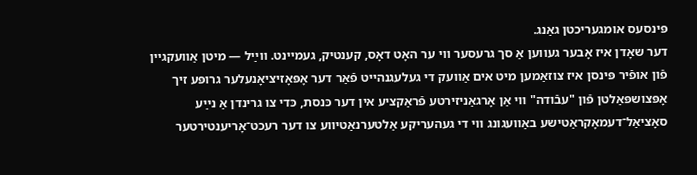פּינסעס אומגעריכטן גאַנג.
דער שאָדן איז אָבער געווען אַ סך גרעסער ווי ער האָט דאָס, קענטיק, געמיינט. ווײַל — מיטן אַוועקגיין פֿון אופֿיר פּינסן איז צוזאַמען מיט אים אַוועק די געלעגנהייט פֿאַר דער אָפּאָזיציאָנעלער גרופּע זיך אָפּצושפּאַלטן פֿון "עבֿודה" ווי אַן אָרגאַניזירטע פֿראַקציע אין דער כּנסת, כּדי צו גרינדן אַ נײַע סאָציאַל־דעמאָקראַטישע באַוועגונג ווי די געהעריקע אַלטערנאַטיווע צו דער רעכט־אָריענטירטער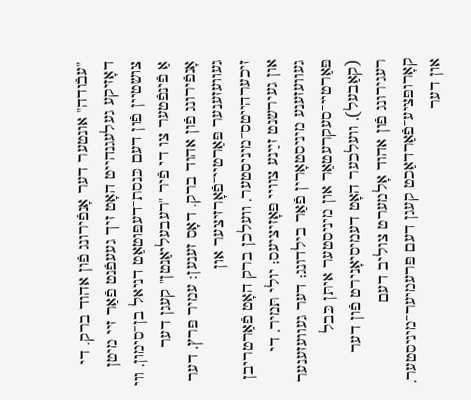"עבֿודה" אונטער דער אָנפֿירונג פֿון אהוד ברק. די דאָזיקע געלעגנהייט האָט זיך געעפֿנט פֿאַר זיי מיטן צושטיין פֿון דעם כּנסת־דעפּוטאַט דניאל בן־סימון, ווי אַ פֿינפֿטער צו די פֿיר "רעבעליאַנטן" קעגן דער אָנפֿירונג פֿון אהוד ברק. דאָס זענען: עמיר פּרץ, דער געוועזענער פּאַרטיי־פֿאָרזיצער און זיכערהייטס־מיניסטער, וועלכן ברק האָט פֿאַרטריבן און געירשנט זײַנע צוויי פּאָזיציעס; יולי תּמיר, די געוועזענע מיניסטאָרין פֿאַר בילדונג; דער געוועזענער פּאַרטיי־סעקרעטאַר און מיניסטער איתּן כּבל (קאַבעל), וועלכער האָט דעמיסיאָנירט פֿון דער רעגירונג פֿון אהוד אָלמערט צוליב דעם קאָרופּציע־פֿאַרדאַכט קעגן דעם פּרעמיער־מיניסטער, און דער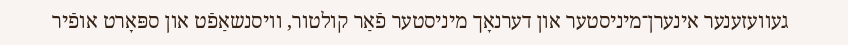געוועזענער אינערן־מיניסטער און דערנאָך מיניסטער פֿאַר קולטור, וויסנשאַפֿט און ספּאָרט אופֿיר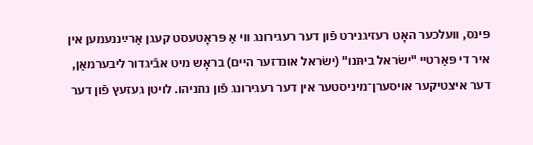פּינס, וועלכער האָט רעזיגנירט פֿון דער רעגירונג ווי אַ פּראָטעסט קעגן אַרײַננעמען אין איר די פּאַרטיי "ישׂראל ביתּנו" (ישׂראל אונדזער היים) בראָש מיט אבֿיגדור ליבערמאַן, דער איצטיקער אויסערן־מיניסטער אין דער רעגירונג פֿון נתניהו. לויטן געזעץ פֿון דער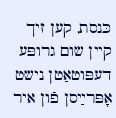כּנסת, קען זיך קיין שום גרופּע דעפּוטאַטן נישט אָפּרײַסן פֿון איר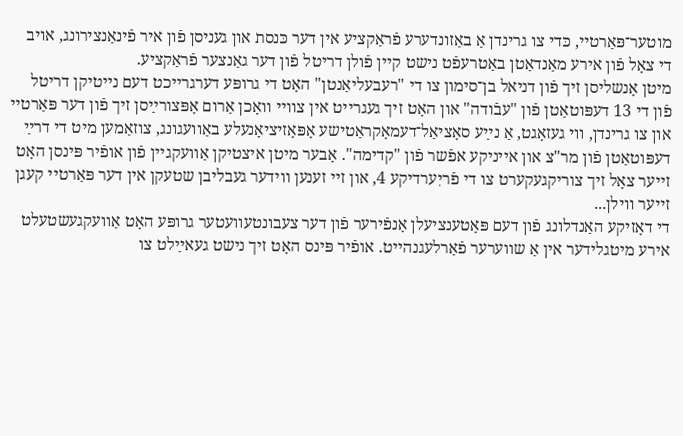מוטער־פּאַרטיי, כּדי צו גרינדן אַ באַזונדערע פֿראַקציע אין דער כּנסת און געניסן פֿון איר פֿינאַנצירונג, אויב די צאָל פֿון אירע מאַנדאַטן באַטרעפֿט נישט קיין פֿולן דריטל פֿון דער גאַנצער פֿראַקציע.
מיטן אָנשליסן זיך פֿון דניאל בן־סימון צו די "רעבעליאַנטן" האָט די גרופּע דערגרייכט דעם נייטיקן דריטל פֿון די 13 דעפּוטאַטן פֿון "עבֿודה" און האָט זיך געגרייט אין צוויי וואָכן אַרום אָפּצורײַסן זיך פֿון דער פּאַרטיי און צו גרינדן, ווי געזאָגט, אַ נײַע סאָציאַל־דעמאָקראַטישע אָפּאָזיציאָנעלע באַוועגונג, צוזאַמען מיט די דרײַ דעפּוטאַטן פֿון מר"צ און אייניקע אפֿשר פֿון "קדימה". אָבער מיטן איצטיקן אַוועקגיין פֿון אופֿיר פּינסן האָט זייער צאָל זיך צוריקגעקערט צו די פֿריִערדיקע 4, און זיי זענען ווידער געבליבן שטעקן אין דער פּאַרטיי קעגן זייער ווילן...
די דאָזיקע האַנדלונג פֿון דעם פּאָטענציעלן אָנפֿירער פֿון דער צעבונטעוועטער גרופּע האָט אַוועקגעשטעלט אירע מיטגלידער אין אַ שווערער פֿאַרלעגנהייט. אופֿיר פּינס האָט זיך נישט געאײַלט צו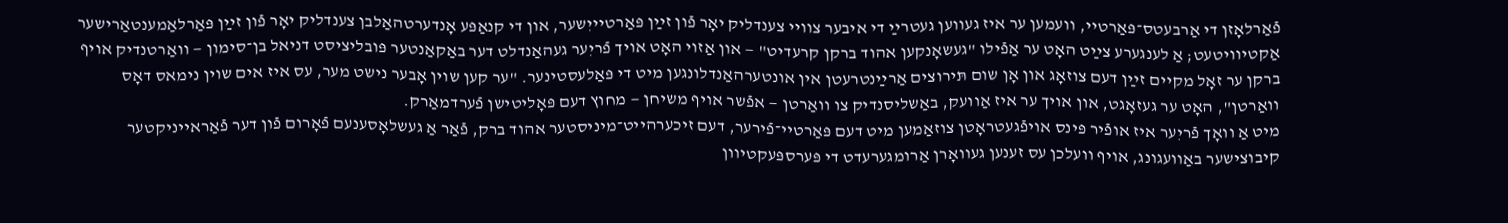פֿאַרלאָזן די אַרבעטס־פּאַרטיי, וועמען ער איז געווען געטרײַ די איבער צוויי צענדליק יאָר פֿון זײַן פּאַרטיייִשער, און די קנאַפּע אָנדערטהאַלבן צענדליק יאָר פֿון זײַן פּאַרלאַמענטאַרישער אַקטיוויטעט; אַ לענגערע צײַט האָט ער אַפֿילו "געשאָנקען אהוד ברקן קרעדיט" — און אַזוי האָט אויך פֿריִער געהאַנדלט דער באַקאַנטער פּובליציסט דניאל בן־סימון — וואַרטנדיק אויף ברקן ער זאָל מקיים זײַן דעם צוזאָג און אָן שום תּירוצים אַרײַנטרעטן אין אונטערהאַנדלונגען מיט די פּאַלעסטינער. "ער קען שוין אָבער נישט מער, עס איז אים שוין נימאס דאָס וואַרטן", האָט ער געזאָגט, און אויך ער איז אַוועק, באַשליסנדיק צו וואַרטן — אפֿשר אויף משיחן — מחוץ דעם פּאָליטישן פֿערדמאַרק.
מיט אַ וואָך פֿריִער איז אופֿיר פּינס אויפֿגעטראָטן צוזאַמען מיט דעם פּאַרטיי־פֿירער, דעם זיכערהייט־מיניסטער אהוד ברק, פֿאַר אַ געשלאָסענעם פֿאָרום פֿון דער פֿאַראייניקטער קיבוצישער באַוועגונג, אויף וועלכן עס זענען געוואָרן אַרומגערעדט די פּערספּעקטיוון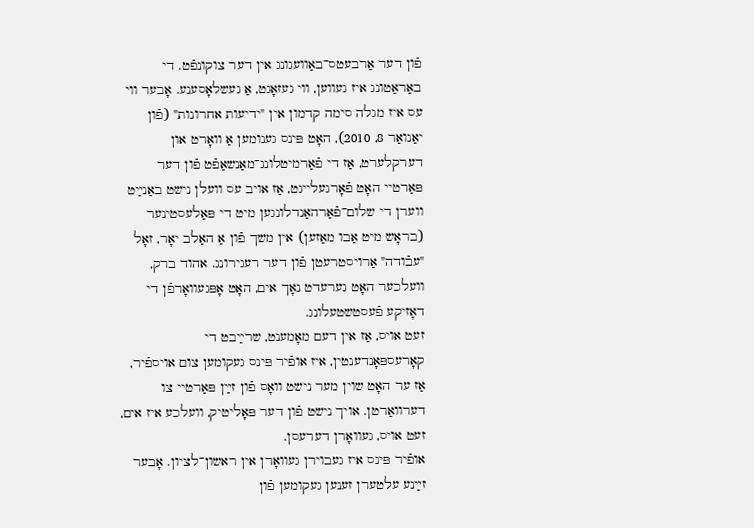פֿון דער אַרבעטס־באַוועגונג אין דער צוקונפֿט. די באַראַטונג איז געווען, ווי געזאָגט, אַ געשלאָסענע. אָבער ווי עס איז מגלה סימה קדמון אין "ידיעות אחרונות" (פֿון יאַנואַר 8, 2010), האָט פּינס גענומען אַ וואָרט און דערקלערט, אַז די פֿאַרמיטלונג־מאַנשאַפֿט פֿון דער פּאַרטיי האָט פֿאָרגעלייגט, אַז אויב עס וועלן נישט באַנײַט ווערן די שלום־פֿאַרהאַנדלונגען מיט די פּאַלעסטינער (בראָש מיט אַבו מאַזען) אין משך פֿון אַ האַלב יאָר, זאָל "עבֿודה" אַרויסטרעטן פֿון דער רעגירונג. אהוד ברק, וועלכער האָט גערעדט נאָך אים, האָט אָפּגעוואָרפֿן די דאָזיקע פֿעסטשטעלונג.
זעט אויס, אַז אין דעם מאָמענט, שרײַבט די קאָרעספּאָנדענטין, איז אופֿיר פּינס געקומען צום אויספֿיר, אַז ער האָט שוין מער נישט וואָס פֿון זײַן פּאַרטיי צו דערוואַרטן. אויך נישט פֿון דער פּאָליטיק, וועלכע איז אים, זעט אויס, געוואָרן דערעסן.
אופֿיר פּינס איז געבוירן געוואָרן אין ראשון־לציון. אָבער זײַנע עלטערן זענען געקומען פֿון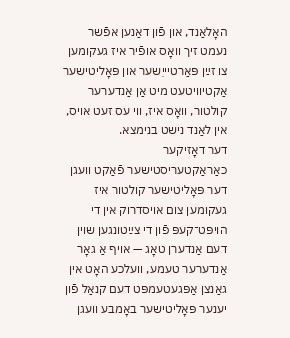האָלאַנד, און פֿון דאַנען אפֿשר נעמט זיך וואָס אופֿיר איז געקומען צו זײַן פּאַרטיייִשער און פּאָליטישער אַקטיוויטעט מיט אַן אַנדערער קולטור, וואָס איז, ווי עס זעט אויס, אין לאַנד נישט בנימצא.
דער דאָזיקער כאַראַקטעריסטישער פֿאַקט וועגן דער פּאָליטישער קולטור איז געקומען צום אויסדרוק אין די הויפּט־קעפּ פֿון די צײַטונגען שוין דעם אַנדערן טאָג — אויף אַ גאָר אַנדערער טעמע, וועלכע האָט אין גאַנצן אַפּגעטעמפּט דעם קנאַל פֿון יענער פּאָליטישער באָמבע וועגן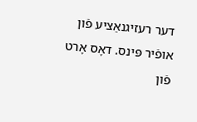דער רעזיגנאַציע פֿון אופֿיר פּינס. דאָס אָרט פֿון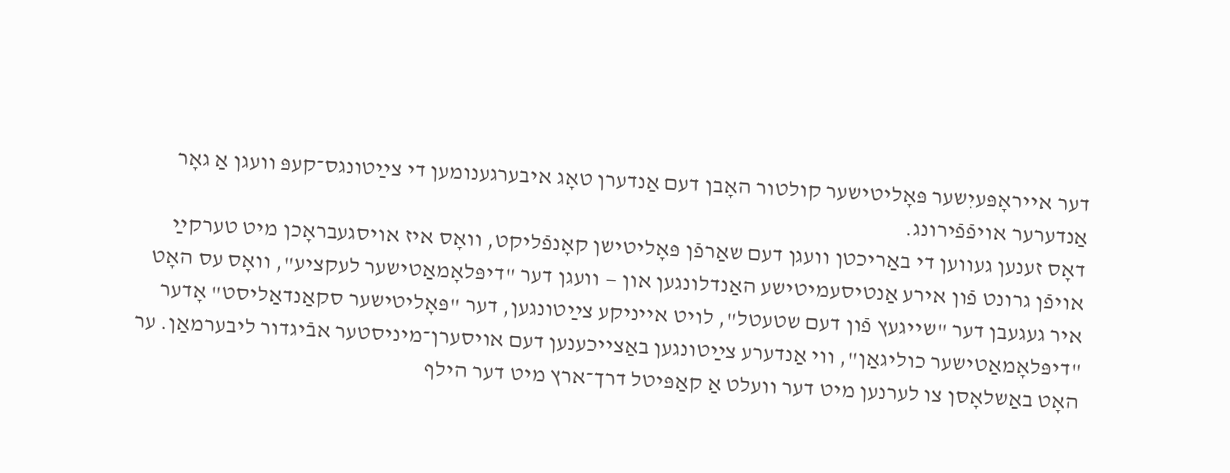דער אייראָפּעיִשער פּאָליטישער קולטור האָבן דעם אַנדערן טאָג איבערגענומען די צײַטונגס־קעפּ וועגן אַ גאָר אַנדערער אויפֿפֿירונג.
דאָס זענען געווען די באַריכטן וועגן דעם שאַרפֿן פּאָליטישן קאָנפֿליקט, וואָס איז אויסגעבראָכן מיט טערקײַ אויפֿן גרונט פֿון אירע אַנטיסעמיטישע האַנדלונגען און — וועגן דער "דיפּלאָמאַטישער לעקציע", וואָס עס האָט איר געגעבן דער "שייגעץ פֿון דעם שטעטל", לויט אייניקע צײַטונגען, דער "פּאָליטישער סקאַנדאַליסט" אָדער "דיפּלאָמאַטישער כוליגאַן", ווי אַנדערע צײַטונגען באַצייכענען דעם אויסערן־מיניסטער אבֿיגדור ליבערמאַן. ער האָט באַשלאָסן צו לערנען מיט דער וועלט אַ קאַפּיטל דרך־ארץ מיט דער הילף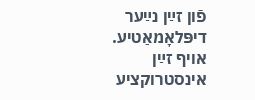פֿון זײַן נײַער דיפּלאָמאַטיע. אויף זײַן אינסטרוקציע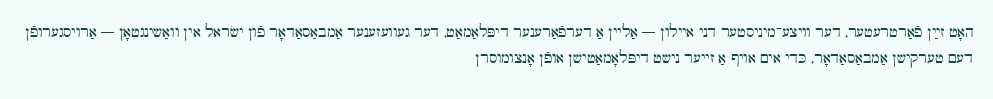האָט זײַן פֿאַרטרעטער, דער וויצע־מיניסטער דני איילון — אַליין אַ דערפֿאַרענער דיפּלאַמאַט, דער געוועזענער אַמבאַסאַדאָר פֿון ישׂראל אין וואַשינגטאָן — אַרויסגערופֿן דעם טערקישן אַמבאַסאַדאָר, כּדי אים אויף אַ זייער נישט דיפּלאָמאַטישן אופֿן אָנצומוסרן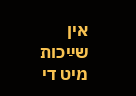אין שײַכות מיט די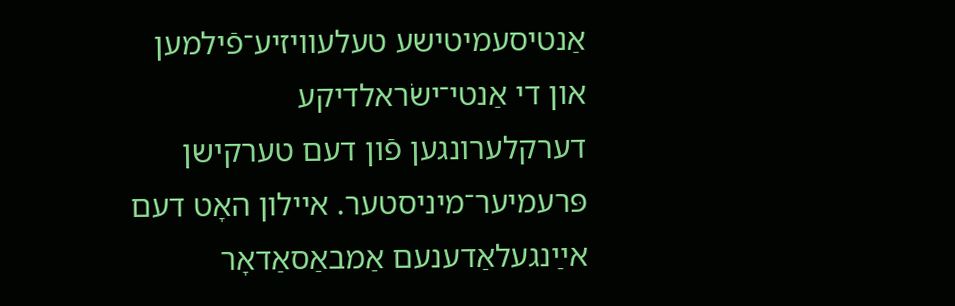אַנטיסעמיטישע טעלעוויזיע־פֿילמען און די אַנטי־ישׂראלדיקע דערקלערונגען פֿון דעם טערקישן פּרעמיער־מיניסטער. איילון האָט דעם אײַנגעלאַדענעם אַמבאַסאַדאָר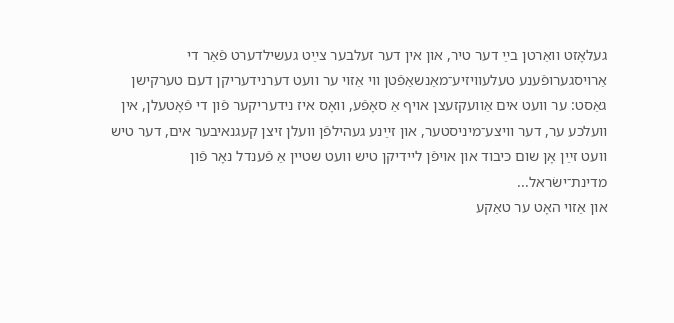געלאָזט וואַרטן בײַ דער טיר, און אין דער זעלבער צײַט געשילדערט פֿאַר די אַרויסגערופֿענע טעלעוויזיע־מאַנשאַפֿטן ווי אַזוי ער וועט דערנידעריקן דעם טערקישן גאַסט: ער וועט אים אַוועקזעצן אויף אַ סאָפֿע, וואָס איז נידעריקער פֿון די פֿאָטעלן, אין וועלכע ער, דער וויצע־מיניסטער, און זײַנע געהילפֿן וועלן זיצן קעגנאיבער אים, דער טיש וועט זײַן אָן שום כּיבוד און אויפֿן ליידיקן טיש וועט שטיין אַ פֿענדל נאָר פֿון מדינת־ישׂראל...
און אַזוי האָט ער טאַקע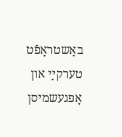באַשטראָפֿט טערקײַ און אָפּגעשמיסן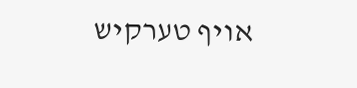אויף טערקיש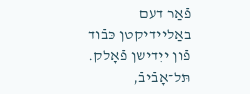פֿאַר דעם באַליידיקטן כּבֿוד פֿון ייִדישן פֿאָלק.
תּל־אָבֿיבֿ,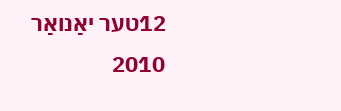12טער יאַנואַר 2010